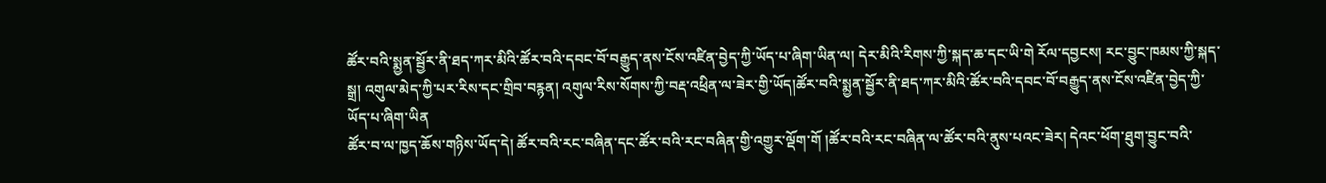ཚོར་བའི་སྨྱན་སྦྱོར་ནི་ཐད་ཀར་མིའི་ཚོར་བའི་དབང་བོ་བརྒྱུད་ནས་ངོས་འཛིན་བྱེད་ཀྱི་ཡོད་པ་ཞིག་ཡིན་ལ། དེར་མིའི་རིགས་ཀྱི་སྐད་ཆ་དང་ཡི་གེ རོལ་དབྱངས། རང་བྱུང་ཁམས་ཀྱི་སྐད་སྒྲ། འགུལ་མེད་ཀྱི་པར་རིས་དང་གྲིབ་བརྙན། འགུལ་རིས་སོགས་ཀྱི་བརྡ་འཕྲིན་ལ་ཟེར་གྱི་ཡོད།ཚོར་བའི་སྨྱན་སྦྱོར་ནི་ཐད་ཀར་མིའི་ཚོར་བའི་དབང་བོ་བརྒྱུད་ནས་ངོས་འཛིན་བྱེད་ཀྱི་ཡོད་པ་ཞིག་ཡིན
ཚོར་བ་ལ་ཁྱད་ཆོས་གཉིས་ཡོད་དེ། ཚོར་བའི་རང་བཞིན་དང་ཚོར་བའི་རང་བཞིན་གྱི་འགྱུར་ལྡོག་གོ །ཚོར་བའི་རང་བཞིན་ལ་ཚོར་བའི་ནུས་པའང་ཟེར། དེའང་ཕོག་ཐུག་བྱུང་བའི་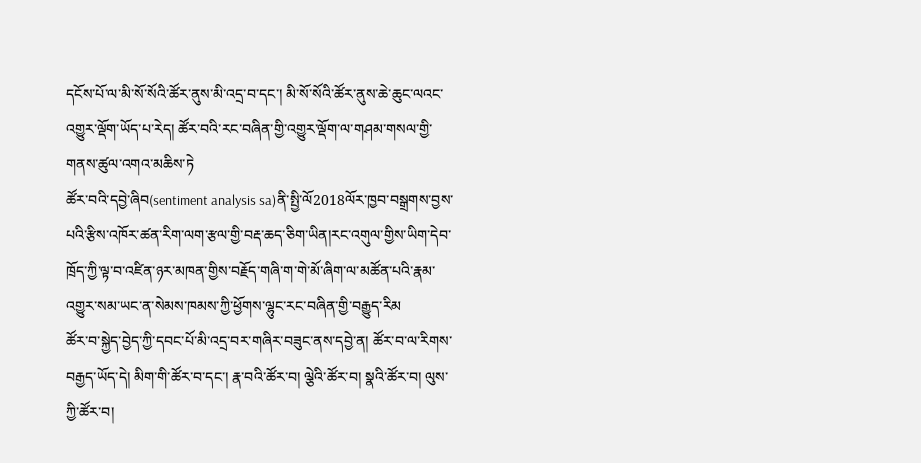དངོས་པོ་ལ་མི་སོ་སོའི་ཚོར་ནུས་མི་འདྲ་བ་དང་། མི་སོ་སོའི་ཚོར་ནུས་ཆེ་ཆུང་ལའང་འགྱུར་ལྡོག་ཡོད་པ་རེད། ཚོར་བའི་རང་བཞིན་གྱི་འགྱུར་ལྡོག་ལ་གཤམ་གསལ་གྱི་གནས་ཚུལ་འགའ་མཆིས་ཏེ
ཚོར་བའི་དབྱེ་ཞིབ(sentiment analysis sa)ནི་སྤྱི་ལོ2018ལོར་ཁྱབ་བསྒྲགས་བྱས་པའི་རྩིས་འཁོར་ཚན་རིག་ལག་རྩལ་གྱི་བརྡ་ཆད་ཅིག་ཡིན།རང་འགུལ་གྱིས་ཡིག་དེབ་ཁྲོད་ཀྱི་ལྟ་བ་འཛིན་ཉར་མཁན་གྱིས་བརྗོད་གཞི་ག་གེ་མོ་ཞིག་ལ་མཚོན་པའི་རྣམ་འགྱུར་སམ་ཡང་ན་སེམས་ཁམས་ཀྱི་ཕྱོགས་ལྷུང་རང་བཞིན་གྱི་བརྒྱུད་རིམ
ཚོར་བ་སྐྱེད་བྱེད་ཀྱི་དབང་པོ་མི་འདྲ་བར་གཞིར་བཟུང་ནས་དབྱེ་ན། ཚོར་བ་ལ་རིགས་བརྒྱད་ཡོད་དེ། མིག་གི་ཚོར་བ་དང་། རྣ་བའི་ཚོར་བ། ལྕེའི་ཚོར་བ། སྣའི་ཚོར་བ། ལུས་ཀྱི་ཚོར་བ།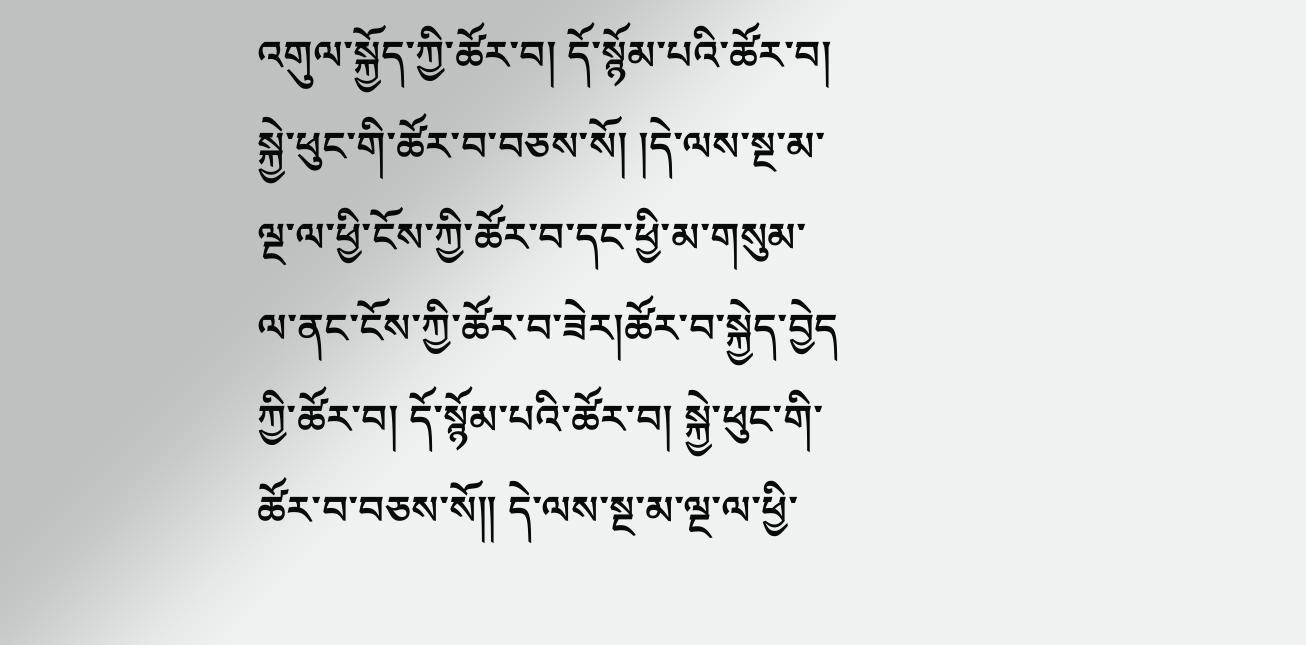འགུལ་སྐྱོད་ཀྱི་ཚོར་བ། དོ་སྙོམ་པའི་ཚོར་བ། སྐྱེ་ཕུང་གི་ཚོར་བ་བཅས་སོ། །དེ་ལས་སྔ་མ་ལྔ་ལ་ཕྱི་ངོས་ཀྱི་ཚོར་བ་དང་ཕྱི་མ་གསུམ་ལ་ནང་ངོས་ཀྱི་ཚོར་བ་ཟེར།ཚོར་བ་སྐྱེད་བྱེད
ཀྱི་ཚོར་བ། དོ་སྙོམ་པའི་ཚོར་བ། སྐྱེ་ཕུང་གི་ཚོར་བ་བཅས་སོ༎ དེ་ལས་སྔ་མ་ལྔ་ལ་ཕྱི་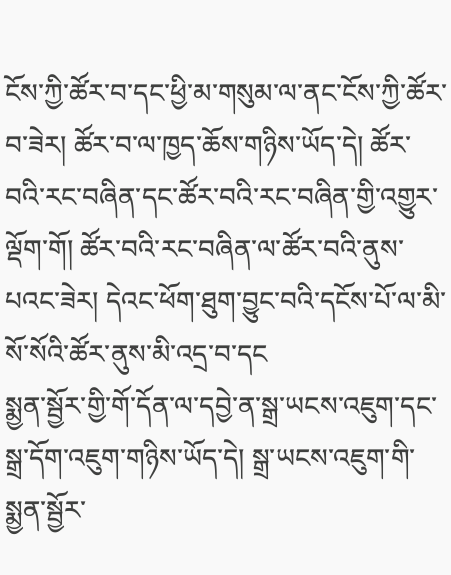ངོས་ཀྱི་ཚོར་བ་དང་ཕྱི་མ་གསུམ་ལ་ནང་ངོས་ཀྱི་ཚོར་བ་ཟེར། ཚོར་བ་ལ་ཁྱད་ཆོས་གཉིས་ཡོད་དེ། ཚོར་བའི་རང་བཞིན་དང་ཚོར་བའི་རང་བཞིན་གྱི་འགྱུར་ལྡོག་གོ། ཚོར་བའི་རང་བཞིན་ལ་ཚོར་བའི་ནུས་པའང་ཟེར། དེའང་ཕོག་ཐུག་བྱུང་བའི་དངོས་པོ་ལ་མི་སོ་སོའི་ཚོར་ནུས་མི་འདྲ་བ་དང
སྨྱན་སྦྱོར་གྱི་གོ་དོན་ལ་དབྱེ་ན་སྒྲ་ཡངས་འཇུག་དང་སྒྲ་དོག་འཇུག་གཉིས་ཡོད་དེ། སྒྲ་ཡངས་འཇུག་གི་སྨྱན་སྦྱོར་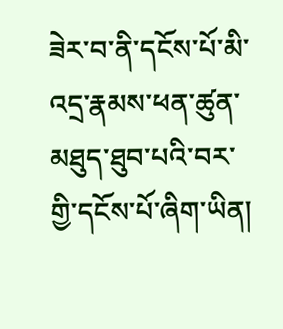ཟེར་བ་ནི་དངོས་པོ་མི་འདྲ་རྣམས་ཕན་ཚུན་མཐུད་ཐུབ་པའི་བར་གྱི་དངོས་པོ་ཞིག་ཡིན།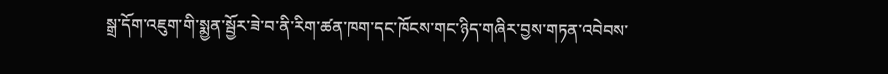སྒྲ་དོག་འཇུག་གི་སྨྱན་སྦྱོར་ཟེ་བ་ནི་རིག་ཚན་ཁག་དང་ཁོངས་གང་ཉིད་གཞིར་བྱས་གཏན་འབེབས་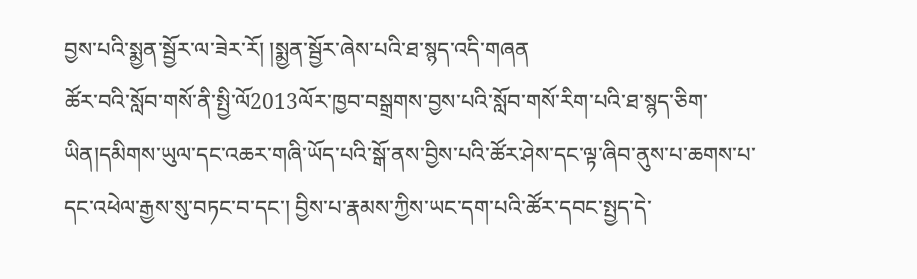བྱས་པའི་སྨྱན་སྦྱོར་ལ་ཟེར་རོ། །སྨྱན་སྦྱོར་ཞེས་པའི་ཐ་སྙད་འདི་གཞན
ཚོར་བའི་སློབ་གསོ་ནི་སྤྱི་ལོ2013ལོར་ཁྱབ་བསྒྲགས་བྱས་པའི་སློབ་གསོ་རིག་པའི་ཐ་སྙད་ཅིག་ཡིན།དམིགས་ཡུལ་དང་འཆར་གཞི་ཡོད་པའི་སྒོ་ནས་བྱིས་པའི་ཚོར་ཤེས་དང་ལྟ་ཞིབ་ནུས་པ་ཆགས་པ་དང་འཕེལ་རྒྱས་སུ་བཏང་བ་དང་། བྱིས་པ་རྣམས་ཀྱིས་ཡང་དག་པའི་ཚོར་དབང་སྤྱད་དེ་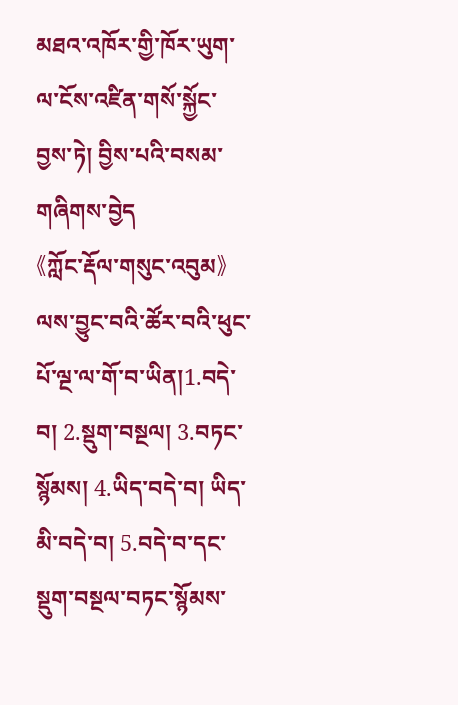མཐའ་འཁོར་གྱི་ཁོར་ཡུག་ལ་ངོས་འཛིན་གསོ་སྐྱོང་བྱས་ཏེ། བྱིས་པའི་བསམ་གཞིགས་བྱེད
《ཀློང་རྡོལ་གསུང་འབུམ》ལས་བྱུང་བའི་ཚོར་བའི་ཕུང་པོ་ལྔ་ལ་གོ་བ་ཡིན།1.བདེ་བ། 2.སྡུག་བསྔལ། 3.བཏང་སྙོམས། 4.ཡིད་བདེ་བ། ཡིད་མི་བདེ་བ། 5.བདེ་བ་དང་སྡུག་བསྔལ་བཏང་སྙོམས་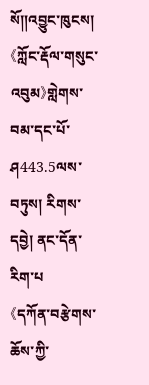སོ༎འབྱུང་ཁུངས། 《ཀློང་རྡོལ་གསུང་འབུམ》གླེགས་བམ་དང་པོ་ཤ443.5ལས་བཏུས། རིགས་དབྱེ། ནང་དོན་རིག་པ
《དཀོན་བརྩེགས་ཆོས་ཀྱི་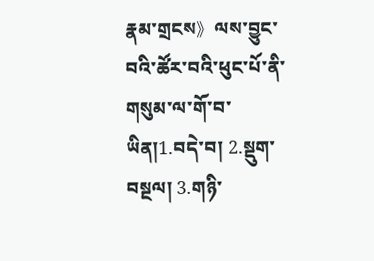རྣམ་གྲངས》ལས་བྱུང་བའི་ཚོར་བའི་ཕུང་པོ་ནི་གསུམ་ལ་གོ་བ་ཡིན།1.བདེ་བ། 2.སྡུག་བསྔལ། 3.གཉི་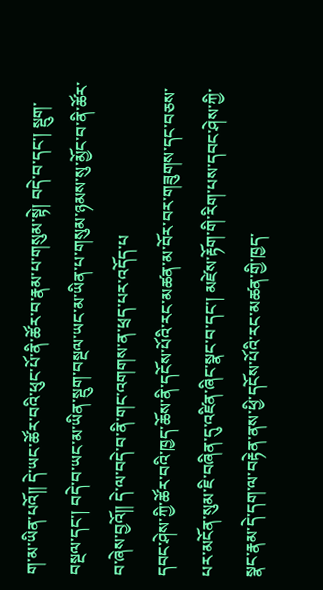ག་མ་ཡིན་པའོ༎ དེ་ཡང་ཚོར་བའི་ཕུང་པོ་ནི་ཚོར་བ་རྣམ་པ་གསུམ་སྟེ། བདེ་བ་དང་། སྡུག་བསྔལ་དང་། བདེ་བ་ཡང་མ་ཡིན་སྡུག་བསྔལ་ཡང་མ་ཡིན་པ་གསུམ་ཉམས་སུ་མྱོང་བ་ནི་ཚོར་བ་ཞེས་བྱའོ༎ དེ་ལ་བདེ་བ་ནི་གང་འགགས་ན་ཕྲད་པར་འདོད་པ
དབང་ཤེས་ཀྱི་ཚོར་བའི་ཁྱད་ཆོས་ནི་དངོས་པོའི་རང་མཚན་མ་བོར་བར་གཟུགས་དང་བཅས་པར་མངོན་སུམ་ཇི་བཞིན་དུ་འཛིན་ཞིང་སྣང་བ་དང་། མཛེས་རྟོག་གི་རིག་པས་དབང་ཤེས་ཀྱི་སྣང་རྣམ་དེ་དག་ལ་བརྟེན་ནས་ཕྱི་དངོས་པོའི་རང་མཚན་གྱི་ཁྱད་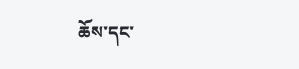ཆོས་དང་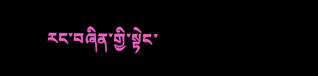རང་བཞིན་གྱི་སྟེང་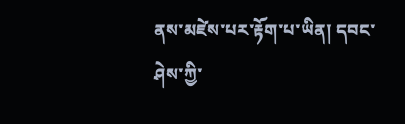ནས་མཛེས་པར་རྟོག་པ་ཡིན། དབང་ཤེས་ཀྱི་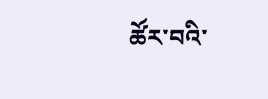ཚོར་བའི་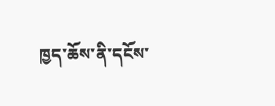ཁྱད་ཆོས་ནི་དངོས་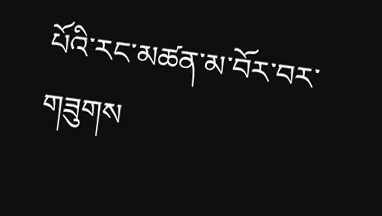པོའི་རང་མཚན་མ་བོར་བར་གཟུགས